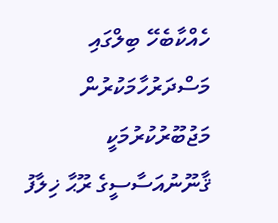ހެއްކާބެހޭ ބިލްގައި މަސްދަރުހާމަކުރުން މަޖުބޫރުކުރުމަކީ ޤާނޫނުއަސާސީގެ ރޫޙާ ޚިލާފު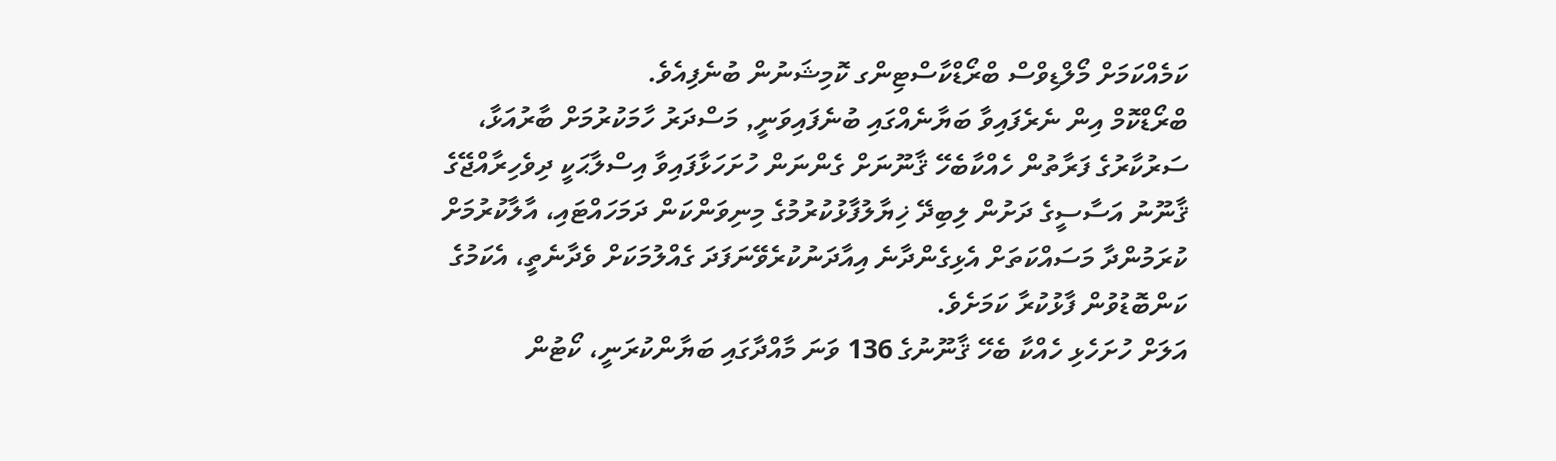ކަމެއްކަމަށް މޯލްޑިވްސް ބްރޯޑްކާސްޓިންގ ކޮމިޝަނުން ބުނެފިއެވެ.
ބްރޯޑްކޮމް އިން ނެރެފައިވާ ބަޔާނެއްގައި ބުނެފައިވަނީ, މަސްދަރު ހާމަކުރުމަށް ބާރުއަޅާ، ސަރުކާރުގެ ފަރާތުން ހެއްކާބެހޭ ޤާނޫނަށް ގެންނަން ހުށަހަޅާފައިވާ އިސްލާޙަކީ ދިވެހިރާއްޖޭގެ ޤާނޫނު އަސާސީގެ ދަށުން ލިބިދޭ ޚިޔާލުފާޅުކުރުމުގެ މިނިވަންކަން ދަމަހައްޓައި، އާލާކުރުމަށް ކުރަމުންދާ މަސައްކަތަށް އެޅިގެންދާނެ އިއާދަނުކުރެވޭނަފަދަ ގެއްލުމަކަށް ވެދާނެތީ، އެކަމުގެ ކަންބޮޑުވުން ފާޅުކުރާ ކަމަށެވެ.
އަލަށް ހުށަހެޅި ހެއްކާ ބެހޭ ޤާނޫނުގެ 136 ވަނަ މާއްދާގައި ބަޔާންކުރަނީ، ކޯޓުން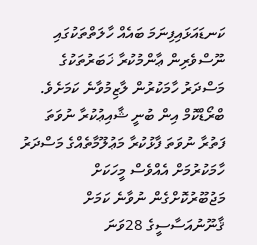ކަނޑައަޅައިފިނަމަ ބައެއް ހާލަތްތަކުގައި ނޫސްވެރިން ޢާންމުކުރާ ޚަބަރުތަކުގެ މަސްދަރު ހާމަކުރުން ލާޒިމުވާނެ ކަމަށެވެ. ބްރޯޑްކޮމް އިން ބުނީ ޝާއިޢުކުރާ ނުވަތަ ފަތުރާ ނުވަތަ ފާޅުކުރާ މަޢުލޫމާތެއްގެ މަސްދަރު ހާމަކުރުމަށް އެއްވެސް މީހަކަށް މަޖުބޫރުކޮށްގެން ނުވާނެ ކަމަށް ޤާނޫނުއަސާސީގެ 28ވަނަ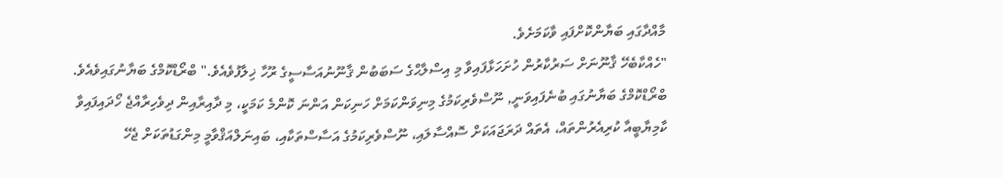މާއްދާގައި ބަޔާންކޮށްފައި ވާކަމަށެވެ.
"ހެއްކާބެހޭ ޤާނޫނަށް ސަރުކާރުން ހުށަހަޅާފައިވާ މި އިސްލާޙްގެ ސަބަބުން ޤާނޫނުއަސާސީގެ ރޫހާ ޚިލާފުވެއެވެ." ބްރޯޑްކޮމްގެ ބަޔާނުގައިވެއެވެ.
ބްރޯޑްކޮމްގެ ބަޔާނުގައި ބުނެފައިވަނީ, ނޫސްވެރިކަމުގެ މިނިވަންކަމަށް ހަނިކަން އަންނަ ކޮންމެ ކަމަކީ، މި ދާއިރާއިން ދިވެހިރާއްޖެ ހޯދައިފައިވާ ކާމިޔާބީއާ ކުރިއެރުންތައް، އެތައް ދަރަޖައަކަށް ސޮއްސާލައި، ނޫސްވެރިކަމުގެ އަސާސްތަކާއި، ބައިނަލްއަޤްވާމީ މިންގަޑުތަކަށް ޖެހޭ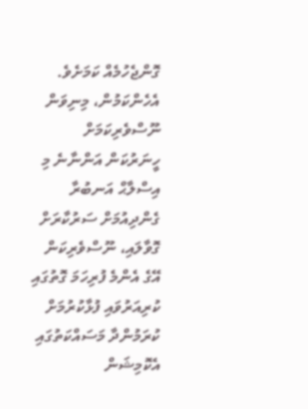ގޮންޖެހުމެއް ކަމަށެވެ.
އެހެންކަމުން، މިނިވަން ނޫސްވެރިކަމަށް ހީނަރުކަން އަންނާނެ މި އިސްލާޙް އަނބުރާ ގެންދިއުމަށް ސަރުކާރަށް ގޮވާލައި، ނޫސްވެރިކަން އޭގެ އެންމެ ފުރިހަމަ ގޮތުގައި ކުރިއަރުވައި ފުޅާކުރުމަށް ކުރަމުންދާ މަސައްކަތުގައި އެކޮމިޝަން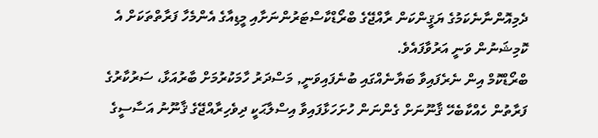ދެމިއޮންނާނެކަމުގެ ޔަޤީންކަން ރާއްޖޭގެ ބްރޯޑްކާސްޓަރުންނަށާއި މީޑިއާގެ އެންމެހާ ފަރާތްތަކަށް އެ ކޮމިޝަނުން ވަނީ އަރުވާފައެވެ.
ބްރޯޑްކޮމް އިން ނެރެފައިވާ ބަޔާނެއްގައި ބުނެފައިވަނީ, މަސްދަރު ހާމަކުރުމަށް ބާރުއަޅާ، ސަރުކާރުގެ ފަރާތުން ހެއްކާބެހޭ ޤާނޫނަށް ގެންނަން ހުށަހަޅާފައިވާ އިސްލާޙަކީ ދިވެހިރާއްޖޭގެ ޤާނޫނު އަސާސީގެ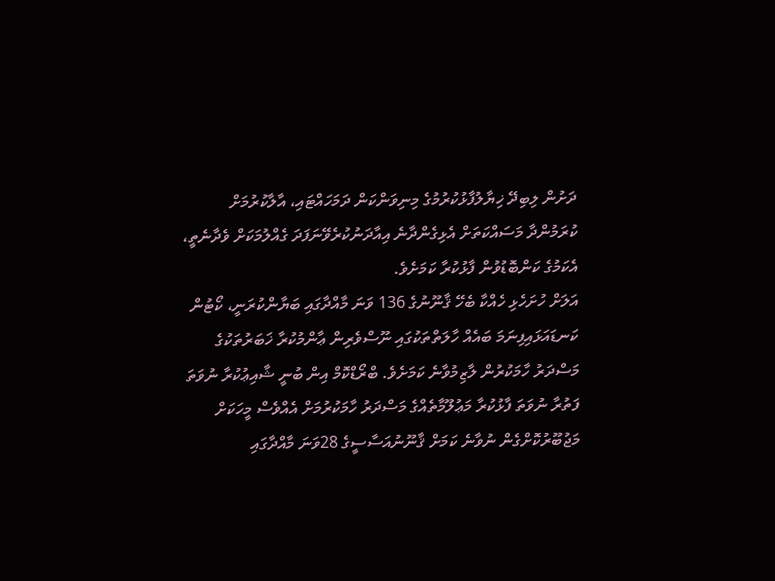ދަށުން ލިބިދޭ ޚިޔާލުފާޅުކުރުމުގެ މިނިވަންކަން ދަމަހައްޓައި، އާލާކުރުމަށް ކުރަމުންދާ މަސައްކަތަށް އެޅިގެންދާނެ އިއާދަނުކުރެވޭނަފަދަ ގެއްލުމަކަށް ވެދާނެތީ، އެކަމުގެ ކަންބޮޑުވުން ފާޅުކުރާ ކަމަށެވެ.
އަލަށް ހުށަހެޅި ހެއްކާ ބެހޭ ޤާނޫނުގެ 136 ވަނަ މާއްދާގައި ބަޔާންކުރަނީ، ކޯޓުން ކަނޑައަޅައިފިނަމަ ބައެއް ހާލަތްތަކުގައި ނޫސްވެރިން ޢާންމުކުރާ ޚަބަރުތަކުގެ މަސްދަރު ހާމަކުރުން ލާޒިމުވާނެ ކަމަށެވެ. ބްރޯޑްކޮމް އިން ބުނީ ޝާއިޢުކުރާ ނުވަތަ ފަތުރާ ނުވަތަ ފާޅުކުރާ މަޢުލޫމާތެއްގެ މަސްދަރު ހާމަކުރުމަށް އެއްވެސް މީހަކަށް މަޖުބޫރުކޮށްގެން ނުވާނެ ކަމަށް ޤާނޫނުއަސާސީގެ 28ވަނަ މާއްދާގައި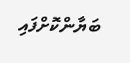ބަޔާންކޮށްފައި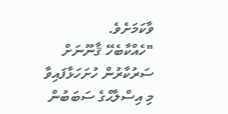ވާކަމަށެވެ.
"ހެއްކާބެހޭ ޤާނޫނަށް ސަރުކާރުން ހުށަހަޅާފައިވާ މި އިސްލާޙްގެ ސަބަބުން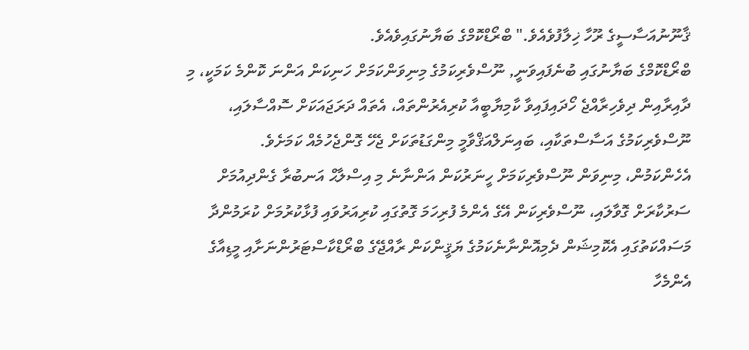ޤާނޫނުއަސާސީގެ ރޫހާ ޚިލާފުވެއެވެ." ބްރޯޑްކޮމްގެ ބަޔާނުގައިވެއެވެ.
ބްރޯޑްކޮމްގެ ބަޔާނުގައި ބުނެފައިވަނީ, ނޫސްވެރިކަމުގެ މިނިވަންކަމަށް ހަނިކަން އަންނަ ކޮންމެ ކަމަކީ، މި ދާއިރާއިން ދިވެހިރާއްޖެ ހޯދައިފައިވާ ކާމިޔާބީއާ ކުރިއެރުންތައް، އެތައް ދަރަޖައަކަށް ސޮއްސާލައި، ނޫސްވެރިކަމުގެ އަސާސްތަކާއި، ބައިނަލްއަޤްވާމީ މިންގަޑުތަކަށް ޖެހޭ ގޮންޖެހުމެއް ކަމަށެވެ.
އެހެންކަމުން، މިނިވަން ނޫސްވެރިކަމަށް ހީނަރުކަން އަންނާނެ މި އިސްލާޙް އަނބުރާ ގެންދިއުމަށް ސަރުކާރަށް ގޮވާލައި، ނޫސްވެރިކަން އޭގެ އެންމެ ފުރިހަމަ ގޮތުގައި ކުރިއަރުވައި ފުޅާކުރުމަށް ކުރަމުންދާ މަސައްކަތުގައި އެކޮމިޝަން ދެމިއޮންނާނެކަމުގެ ޔަޤީންކަން ރާއްޖޭގެ ބްރޯޑްކާސްޓަރުންނަށާއި މީޑިއާގެ އެންމެހާ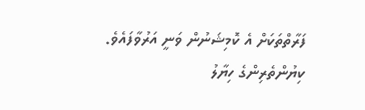ފަރާތްތަކަށް އެ ކޮމިޝަނުން ވަނީ އަރުވާފައެވެ.
ކިޔުންތެރިންގެ ހިޔާލު